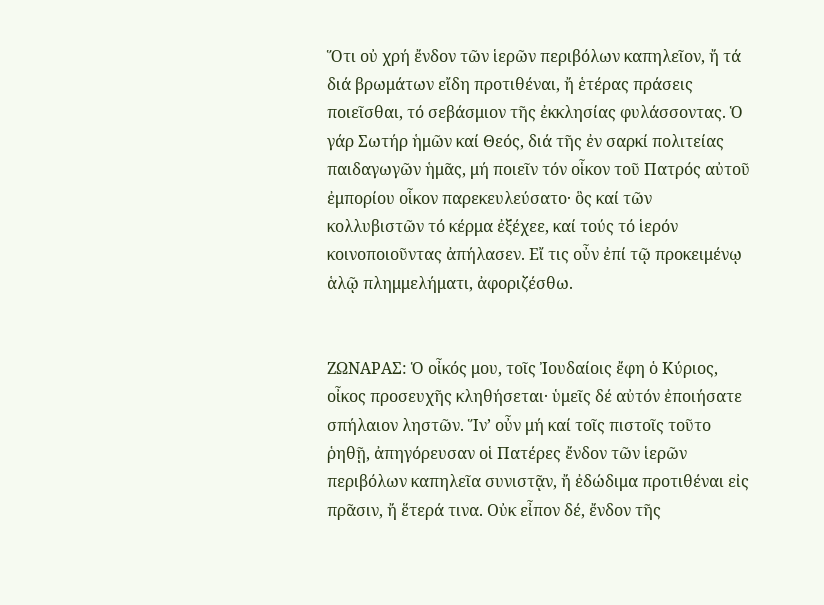Ὅτι οὐ χρή ἔνδον τῶν ἱερῶν περιβόλων καπηλεῖον, ἤ τά διά βρωμάτων εἴδη προτιθέναι, ἤ ἑτέρας πράσεις ποιεῖσθαι, τό σεβάσμιον τῆς ἐκκλησίας φυλάσσοντας. Ὁ γάρ Σωτήρ ἡμῶν καί Θεός, διά τῆς ἐν σαρκί πολιτείας παιδαγωγῶν ἡμᾶς, μή ποιεῖν τόν οἷκον τοῦ Πατρός αὐτοῦ ἐμπορίου οἷκον παρεκευλεύσατο· ὃς καί τῶν κολλυβιστῶν τό κέρμα ἐξέχεε, καί τούς τό ἱερόν κοινοποιοῦντας ἀπήλασεν. Εἴ τις οὖν ἐπί τῷ προκειμένῳ ἁλῷ πλημμελήματι, ἀφοριζέσθω.


ΖΩΝΑΡΑΣ: Ὁ οἶκός μου, τοῖς Ἰουδαίοις ἔφη ὁ Κύριος, οἶκος προσευχῆς κληθήσεται· ὑμεῖς δέ αὐτόν ἐποιήσατε σπήλαιον ληστῶν. Ἵν’ οὖν μή καί τοῖς πιστοῖς τοῦτο ῥηθῇ, ἀπηγόρευσαν οἱ Πατέρες ἔνδον τῶν ἱερῶν περιβόλων καπηλεῖα συνιστᾷν, ἤ ἐδώδιμα προτιθέναι εἰς πρᾶσιν, ἤ ἕτερά τινα. Οὐκ εἶπον δέ, ἔνδον τῆς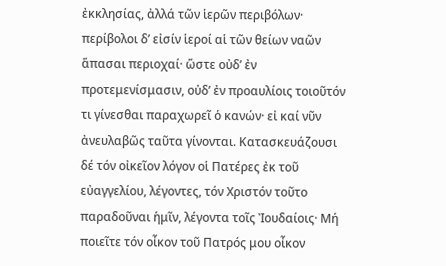ἐκκλησίας, ἀλλά τῶν ἱερῶν περιβόλων· περίβολοι δ’ εἰσίν ἱεροί αἱ τῶν θείων ναῶν ἅπασαι περιοχαί· ὥστε οὐδ’ ἐν προτεμενίσμασιν, οὐδ’ ἐν προαυλίοις τοιοῦτόν τι γίνεσθαι παραχωρεῖ ὁ κανών· εἰ καί νῦν ἀνευλαβῶς ταῦτα γίνονται. Κατασκευάζουσι δέ τόν οἰκεῖον λόγον οἱ Πατέρες ἐκ τοῦ εὐαγγελίου, λέγοντες, τόν Χριστόν τοῦτο παραδοῦναι ἡμῖν, λέγοντα τοῖς Ἰουδαίοις· Μή ποιεῖτε τόν οἶκον τοῦ Πατρός μου οἶκον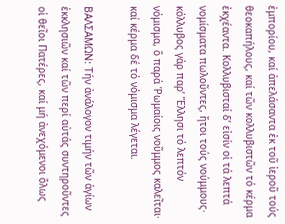ἐμπορίου, καί ἀπελάσαντα ἐκ τοῦ ἱεροῦ τούς θεοκαπήλους, καί τῶν κολλυβιστῶν τό κέρμα ἐκχέαντα. Κολλυβισταί δ’ εἰσίν οἱ τά λεπτά νομίσματα πωλοῦντες, ἤτοι τούς νούμμους· κόλλυβος γάρ παρ’ Ἕλλησι τό λεπτόν νόμισμα, ὅ παρά Ῥωμαίοις νοῦμμος καλεῖται· καί κέρμα δέ τό νόμισμα λέγεται.

ΒΑΛΣΑΜΩΝ: Τήν ἀνάλογον τιμήν τῶν ἁγίων ἐκκλησιῶν καί τῶν περί αὐτάς συντηροῦντες οἱ θεῖοι Πατέρες, καί μή ἀνεχόμενοι ὅλως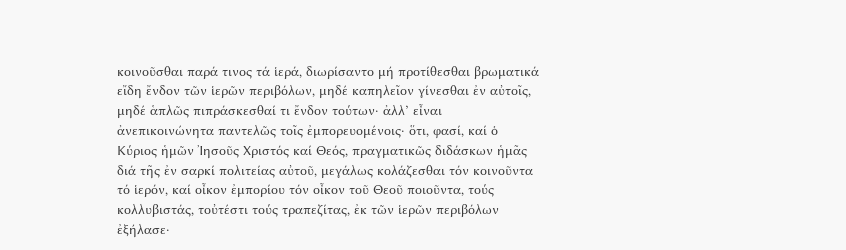κοινοῦσθαι παρά τινος τά ἱερά, διωρίσαντο μή προτίθεσθαι βρωματικά εἴδη ἔνδον τῶν ἱερῶν περιβόλων, μηδέ καπηλεῖον γίνεσθαι ἐν αὐτοῖς, μηδέ ἁπλῶς πιπράσκεσθαί τι ἔνδον τούτων· ἀλλ’ εἶναι ἀνεπικοινώνητα παντελῶς τοῖς ἐμπορευομένοις· ὅτι, φασί, καί ὁ Κύριος ἡμῶν Ἰησοῦς Χριστός καί Θεός, πραγματικῶς διδάσκων ἡμᾶς διά τῆς ἐν σαρκί πολιτείας αὐτοῦ, μεγάλως κολάζεσθαι τόν κοινοῦντα τό ἱερόν, καί οἶκον ἐμπορίου τόν οἶκον τοῦ Θεοῦ ποιοῦντα, τούς κολλυβιστάς, τοὐτέστι τούς τραπεζίτας, ἐκ τῶν ἱερῶν περιβόλων ἐξήλασε·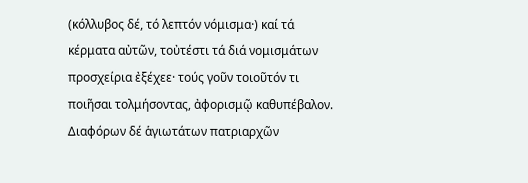(κόλλυβος δέ, τό λεπτόν νόμισμα·) καί τά κέρματα αὐτῶν, τοὐτέστι τά διά νομισμάτων προσχείρια ἐξέχεε· τούς γοῦν τοιοῦτόν τι ποιῆσαι τολμήσοντας, ἀφορισμῷ καθυπέβαλον. Διαφόρων δέ ἁγιωτάτων πατριαρχῶν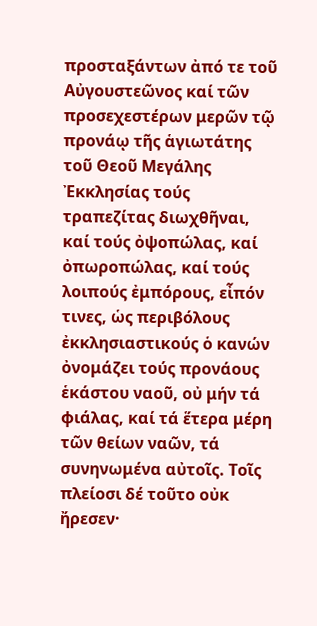προσταξάντων ἀπό τε τοῦ Αὐγουστεῶνος καί τῶν προσεχεστέρων μερῶν τῷ προνάῳ τῆς ἁγιωτάτης τοῦ Θεοῦ Μεγάλης Ἐκκλησίας τούς τραπεζίτας διωχθῆναι, καί τούς ὀψοπώλας, καί ὀπωροπώλας, καί τούς λοιπούς ἐμπόρους, εἶπόν τινες, ὡς περιβόλους ἐκκλησιαστικούς ὁ κανών ὀνομάζει τούς προνάους ἑκάστου ναοῦ, οὐ μήν τά φιάλας, καί τά ἕτερα μέρη τῶν θείων ναῶν, τά συνηνωμένα αὐτοῖς. Τοῖς πλείοσι δέ τοῦτο οὐκ ἤρεσεν·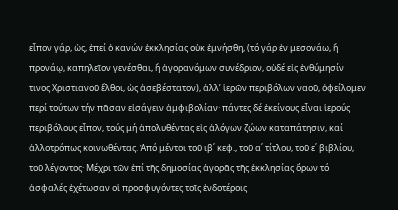εἶπον γάρ, ὡς, ἐπεί ὁ κανών ἐκκλησίας οὐκ ἐμνήσθη, (τό γάρ ἐν μεσονάω, ἤ προνάῳ, καπηλεῖον γενέσθαι, ἤ ἀγορανόμων συνέδριον, οὐδέ εἰς ἐνθύμησίν τινος Χριστιανοῦ ἔλθοι, ὡς ἀσεβέστατον), ἀλλ’ ἱερῶν περιβόλων ναοῦ, ὀφείλομεν περί τούτων τήν πᾶσαν εἰσάγειν ἀμφιβολίαν· πάντες δέ ἐκείνους εἶναι ἱερούς περιβόλους εἶπον, τούς μή ἀπολυθέντας εἰς ἀλόγων ζώων καταπάτησιν, καί ἀλλοτρόπως κοινωθέντας. Ἀπό μέντοι τοῦ ιβ΄ κεφ., τοῦ α΄ τίτλου, τοῦ ε΄ βιβλίου, τοῦ λέγοντος· Μέχρι τῶν ἐπί τῆς δημοσίας ἀγορᾶς τῆς ἐκκλησίας ὅρων τό ἀσφαλές ἐχέτωσαν οἱ προσφυγόντες τοῖς ἐνδοτέροις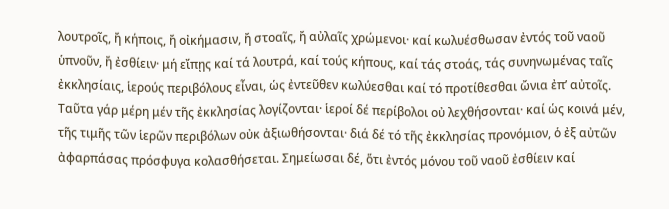λουτροῖς, ἤ κήποις, ἤ οἰκήμασιν, ἤ στοαῖς, ἤ αὐλαῖς χρώμενοι· καί κωλυέσθωσαν ἐντός τοῦ ναοῦ ὑπνοῦν, ἤ ἐσθίειν· μή εἴπῃς καί τά λουτρά, καί τούς κήπους, καί τάς στοάς, τάς συνηνωμένας ταῖς ἐκκλησίαις, ἱερούς περιβόλους εἶναι, ὡς ἐντεῦθεν κωλύεσθαι καί τό προτίθεσθαι ὤνια ἐπ’ αὐτοῖς. Ταῦτα γάρ μέρη μέν τῆς ἐκκλησίας λογίζονται· ἱεροί δέ περίβολοι οὐ λεχθήσονται· καί ὡς κοινά μέν, τῆς τιμῆς τῶν ἱερῶν περιβόλων οὐκ ἀξιωθήσονται· διά δέ τό τῆς ἐκκλησίας προνόμιον, ὁ ἐξ αὐτῶν ἀφαρπάσας πρόσφυγα κολασθήσεται. Σημείωσαι δέ, ὅτι ἐντός μόνου τοῦ ναοῦ ἐσθίειν καί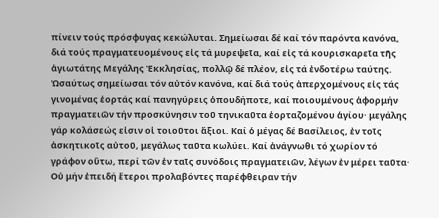πίνειν τούς πρόσφυγας κεκώλυται. Σημείωσαι δέ καί τόν παρόντα κανόνα, διά τούς πραγματευομένους εἰς τά μυρεψεῖα, καί εἰς τά κουρισκαρεῖα τῆς ἁγιωτάτης Μεγάλης Ἐκκλησίας, πολλῷ δέ πλέον, εἰς τά ἐνδοτέρω ταύτης. Ὠσαύτως σημείωσαι τόν αὐτόν κανόνα, καί διά τούς ἀπερχομένους εἰς τάς γινομένας ἑορτάς καί πανηγύρεις ὁπουδήποτε, καί ποιουμένους ἀφορμήν πραγματειῶν τήν προσκύνησιν τοῦ τηνικαῦτα ἑορταζομένου ἁγίου· μεγάλης γάρ κολάσεώς εἰσιν οἱ τοιοῦτοι ἄξιοι. Καί ὁ μέγας δέ Βασίλειος, ἐν τοῖς ἀσκητικοῖς αὐτοῦ, μεγάλως ταῦτα κωλύει. Καί ἀνάγνωθι τό χωρίον τό γράφον οὕτω, περί τῶν ἐν ταῖς συνόδοις πραγματειῶν, λέγων ἐν μέρει ταῦτα· Οὐ μήν ἐπειδή ἕτεροι προλαβόντες παρέφθειραν τήν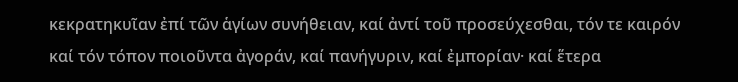κεκρατηκυῖαν ἐπί τῶν ἁγίων συνήθειαν, καί ἀντί τοῦ προσεύχεσθαι, τόν τε καιρόν καί τόν τόπον ποιοῦντα ἀγοράν, καί πανήγυριν, καί ἐμπορίαν· καί ἕτερα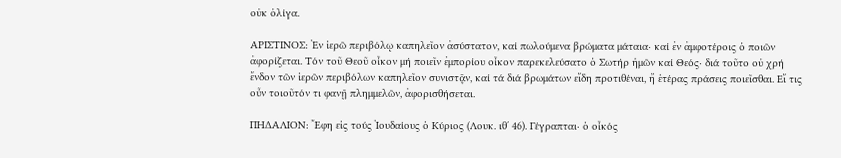οὐκ ὀλίγα.

ΑΡΙΣΤΙΝΟΣ: Ἐν ἱερῶ περιβόλῳ καπηλεῖον ἀσύστατον, καί πωλούμενα βρώματα μάταια· καί ἐν ἀμφοτέροις ὁ ποιῶν ἀφορίζεται. Τόν τοῦ Θεοῦ οἶκον μή ποιεῖν ἐμπορίου οἶκον παρεκελεύσατο ὁ Σωτήρ ἡμῶν καί Θεός· διά τοῦτο οὐ χρή ἔνδον τῶν ἱερῶν περιβόλων καπηλεῖον συνιστᾷν, καί τά διά βρωμάτων εἴδη προτιθέναι, ἤ ἑτέρας πράσεις ποιεῖσθαι. Εἴ τις οὖν τοιοῦτόν τι φανῇ πλημμελῶν, ἀφορισθήσεται.

ΠΗΔΑΛΙΟΝ: Ἔφη εἰς τούς Ἰουδαίους ὁ Κύριος (Λουκ. ιθ΄ 46). Γέγραπται∙ ὁ οἶκός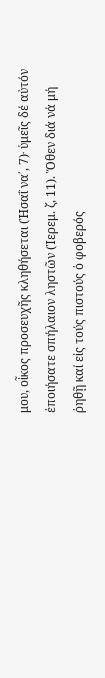μου, οἶκος προσευχῆς κληθήσεται (Ἠσαΐ να΄, 7)∙ ὑμεῖς δέ αὐτόν ἐποιήσατε σπήλαιον ληστῶν (Ἱερεμ. ζ, 11). Ὅθεν διά νά μή ῥηθῇ καί εἰς τούς πιστούς ὁ φοβερός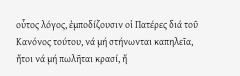οὗτος λόγος, ἐμποδίζουσιν οἱ Πατέρες διά τοῦ Κανόνος τούτου, νά μή στήνωνται καπηλεῖα, ἤτοι νά μή πωλῆται κρασί, ἤ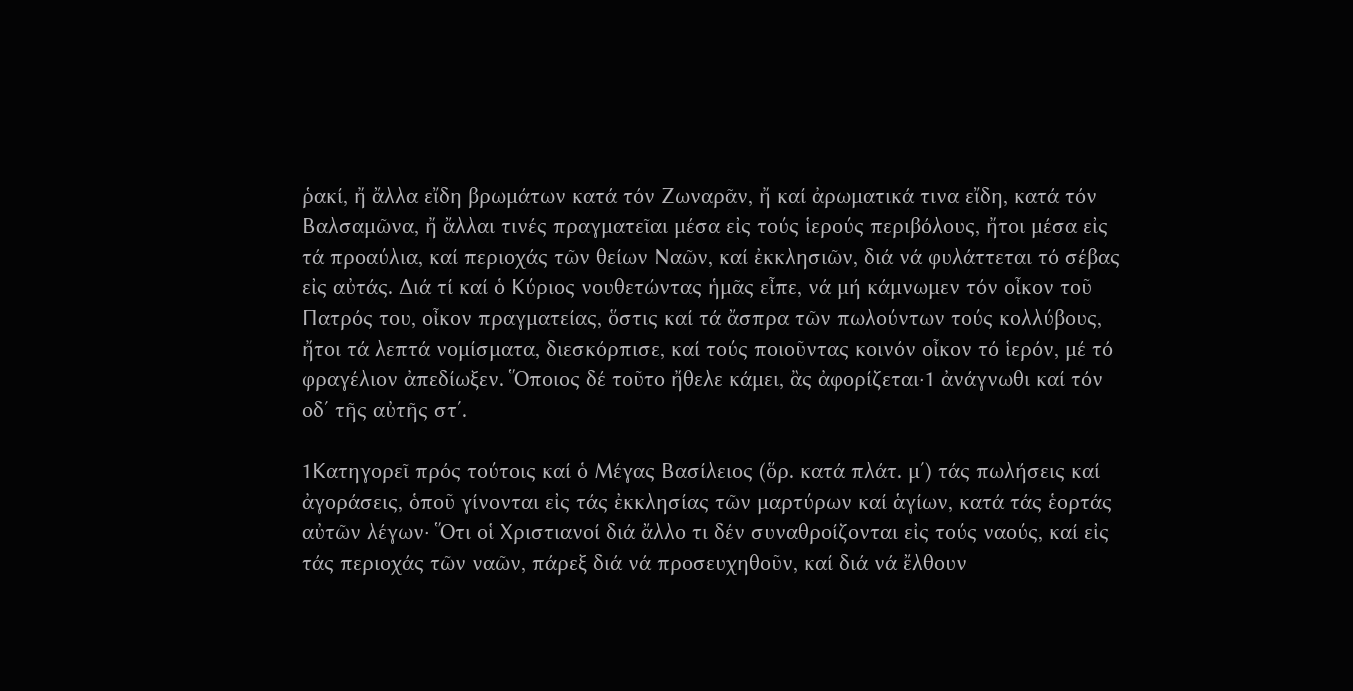ῥακί, ἤ ἄλλα εἴδη βρωμάτων κατά τόν Ζωναρᾶν, ἤ καί ἀρωματικά τινα εἴδη, κατά τόν Βαλσαμῶνα, ἤ ἄλλαι τινές πραγματεῖαι μέσα εἰς τούς ἱερούς περιβόλους, ἤτοι μέσα εἰς τά προαύλια, καί περιοχάς τῶν θείων Ναῶν, καί ἐκκλησιῶν, διά νά φυλάττεται τό σέβας εἰς αὐτάς. Διά τί καί ὁ Κύριος νουθετώντας ἡμᾶς εἶπε, νά μή κάμνωμεν τόν οἶκον τοῦ Πατρός του, οἶκον πραγματείας, ὅστις καί τά ἄσπρα τῶν πωλούντων τούς κολλύβους, ἤτοι τά λεπτά νομίσματα, διεσκόρπισε, καί τούς ποιοῦντας κοινόν οἶκον τό ἱερόν, μέ τό φραγέλιον ἀπεδίωξεν. Ὅποιος δέ τοῦτο ἤθελε κάμει, ἂς ἀφορίζεται∙1 ἀνάγνωθι καί τόν οδ΄ τῆς αὐτῆς στ΄.

1Κατηγορεῖ πρός τούτοις καί ὁ Μέγας Βασίλειος (ὅρ. κατά πλάτ. μ΄) τάς πωλήσεις καί ἀγοράσεις, ὁποῦ γίνονται εἰς τάς ἐκκλησίας τῶν μαρτύρων καί ἁγίων, κατά τάς ἑορτάς αὐτῶν λέγων∙ Ὅτι οἱ Χριστιανοί διά ἄλλο τι δέν συναθροίζονται εἰς τούς ναούς, καί εἰς τάς περιοχάς τῶν ναῶν, πάρεξ διά νά προσευχηθοῦν, καί διά νά ἔλθουν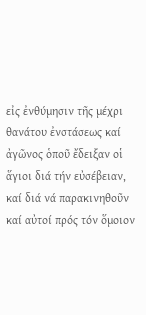εἰς ἐνθύμησιν τῆς μέχρι θανάτου ἐνστάσεως καί ἀγῶνος ὁποῦ ἔδειξαν οἱ ἅγιοι διά τήν εὐσέβειαν, καί διά νά παρακινηθοῦν καί αὐτοί πρός τόν ὅμοιον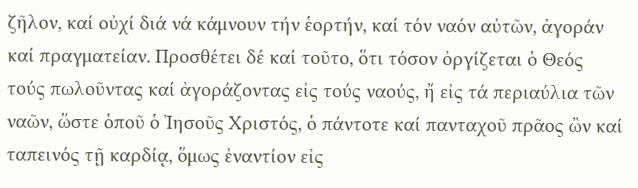ζῆλον, καί οὐχί διά νά κάμνουν τήν ἑορτήν, καί τόν ναόν αὐτῶν, ἀγοράν καί πραγματείαν. Προσθέτει δέ καί τοῦτο, ὅτι τόσον ὀργίζεται ὁ Θεός τούς πωλοῦντας καί ἀγοράζοντας εἰς τούς ναούς, ἤ εἰς τά περιαύλια τῶν ναῶν, ὥστε ὁποῦ ὁ Ἰησοῦς Χριστός, ὁ πάντοτε καί πανταχοῦ πρᾶος ὢν καί ταπεινός τῇ καρδίᾳ, ὅμως ἐναντίον εἰς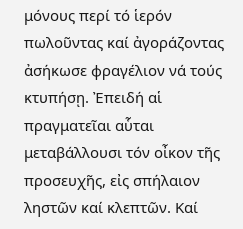μόνους περί τό ἱερόν πωλοῦντας καί ἀγοράζοντας ἀσήκωσε φραγέλιον νά τούς κτυπήσῃ. Ἐπειδή αἱ πραγματεῖαι αὗται μεταβάλλουσι τόν οἶκον τῆς προσευχῆς, εἰς σπήλαιον ληστῶν καί κλεπτῶν. Καί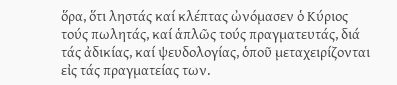ὅρα, ὅτι ληστάς καί κλέπτας ὠνόμασεν ὁ Κύριος τούς πωλητάς, καί ἁπλῶς τούς πραγματευτάς, διά τάς ἀδικίας, καί ψευδολογίας, ὁποῦ μεταχειρίζονται εἰς τάς πραγματείας των.